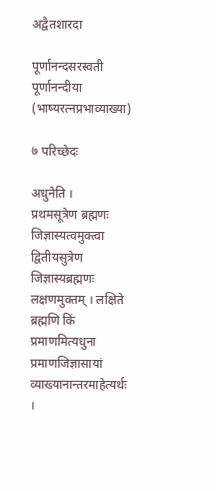अद्वैतशारदा

पूर्णानन्दसरस्वती पूर्णानन्दीया (भाष्यरत्नप्रभाव्याख्या)

७ परिच्छेदः

अधुनेति ।
प्रथमसूत्रेण ब्रह्मणः जिज्ञास्यत्वमुक्त्वा द्वितीयसुत्रेण जिज्ञास्यब्रह्मणः लक्षणमुक्तम् । लक्षिते ब्रह्मणि किं प्रमाणमित्यधुना प्रमाणजिज्ञासायां व्याख्यानान्तरमाहेत्यर्थः ।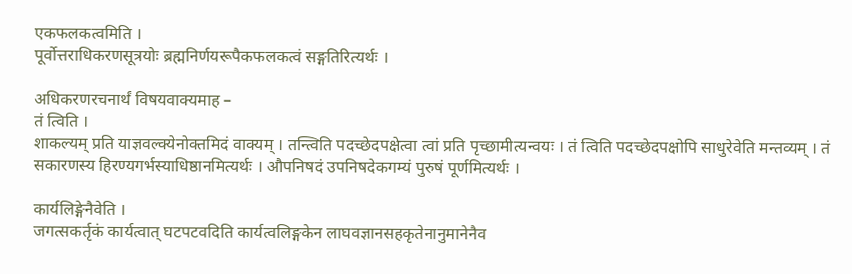एकफलकत्वमिति ।
पूर्वोत्तराधिकरणसूत्रयोः ब्रह्मनिर्णयरूपैकफलकत्वं सङ्गतिरित्यर्थः ।

अधिकरणरचनार्थं विषयवाक्यमाह –
तं त्विति ।
शाकल्यम् प्रति याज्ञवल्क्येनोक्तमिदं वाक्यम् । तन्त्विति पदच्छेदपक्षेत्वा त्वां प्रति पृच्छामीत्यन्वयः । तं त्विति पदच्छेदपक्षोपि साधुरेवेति मन्तव्यम् । तं सकारणस्य हिरण्यगर्भस्याधिष्ठानमित्यर्थः । औपनिषदं उपनिषदेकगम्यं पुरुषं पूर्णमित्यर्थः ।

कार्यलिङ्गेनैवेति ।
जगत्सकर्तृकं कार्यत्वात् घटपटवदिति कार्यत्वलिङ्गकेन लाघवज्ञानसहकृतेनानुमानेनैव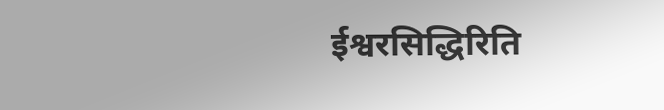ईश्वरसिद्धिरिति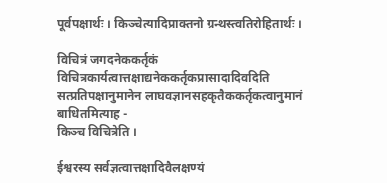पूर्वपक्षार्थः । किञ्चेत्यादिप्राक्तनो ग्रन्थस्त्वतिरोहितार्थः ।

विचित्रं जगदनेककर्तृकं विचित्रकार्यत्वात्तक्षाद्यनेककर्तृकप्रासादादिवदिति सत्प्रतिपक्षानुमानेन लाघवज्ञानसहकृतैककर्तृकत्वानुमानं बाधितमित्याह -
किञ्च विचित्रेति ।

ईश्वरस्य सर्वज्ञत्वात्तक्षादिवैलक्षण्यं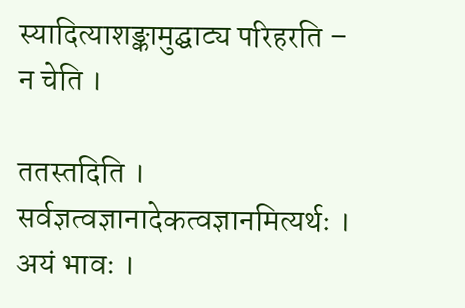स्यादित्याशङ्कामुद्घाट्य परिहरति –
न चेति ।

ततस्तदिति ।
सर्वज्ञत्वज्ञानादेकत्वज्ञानमित्यर्थः । अयं भावः ।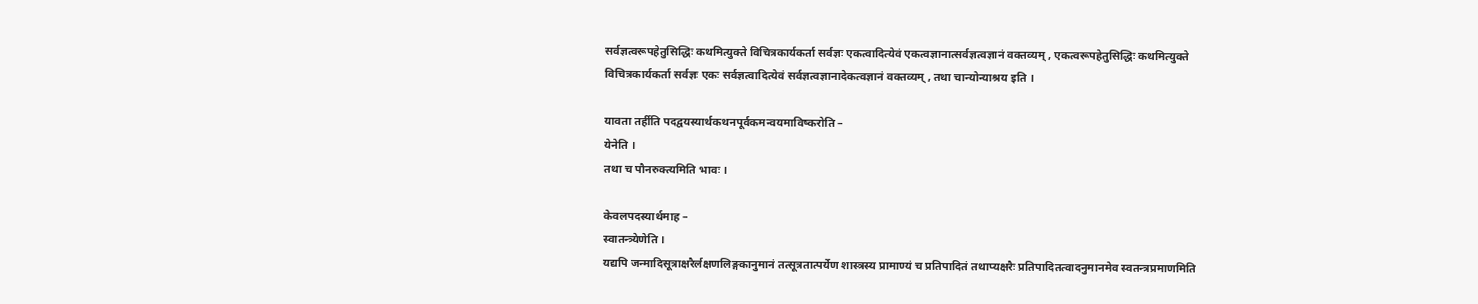सर्वज्ञत्वरूपहेतुसिद्धिः कथमित्युक्ते विचित्रकार्यकर्ता सर्वज्ञः एकत्वादित्येवं एकत्वज्ञानात्सर्वज्ञत्वज्ञानं वक्तव्यम् , एकत्वरूपहेतुसिद्धिः कथमित्युक्ते विचित्रकार्यकर्ता सर्वज्ञः एकः सर्वज्ञत्वादित्येवं सर्वज्ञत्वज्ञानादेकत्वज्ञानं वक्तव्यम् , तथा चान्योन्याश्रय इति ।

यावता तर्हीति पदद्वयस्यार्थकथनपूर्वकमन्वयमाविष्करोति –
येनेति ।
तथा च पौनरुक्त्यमिति भावः ।

केवलपदस्यार्थमाह –
स्वातन्त्र्येणेति ।
यद्यपि जन्मादिसूत्राक्षरैर्लक्षणलिङ्गकानुमानं तत्सूत्रतात्पर्येण शास्त्रस्य प्रामाण्यं च प्रतिपादितं तथाप्यक्षरैः प्रतिपादितत्वादनुमानमेव स्वतन्त्रप्रमाणमिति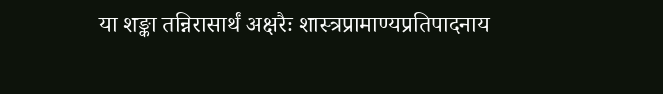या शङ्का तन्निरासार्थं अक्षरैः शास्त्रप्रामाण्यप्रतिपादनाय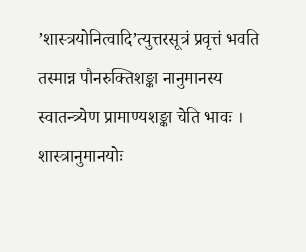’शास्त्रयोनित्वादि’त्युत्तरसूत्रं प्रवृत्तं भवति तस्मान्न पौनरुक्तिशङ्का नानुमानस्य स्वातन्त्र्येण प्रामाण्यशङ्का चेति भावः । शास्त्रानुमानयोः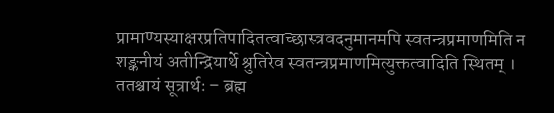प्रामाण्यस्याक्षरप्रतिपादितत्वाच्छास्त्रवदनुमानमपि स्वतन्त्रप्रमाणमिति न शङ्कनीयं अतीन्द्रियार्थे श्रुतिरेव स्वतन्त्रप्रमाणमित्युक्तत्वादिति स्थितम् । ततश्चायं सूत्रार्थः – ब्रह्म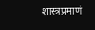शास्त्रप्रमाणं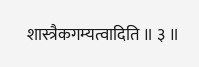शास्त्रैकगम्यत्वादिति ॥ ३ ॥